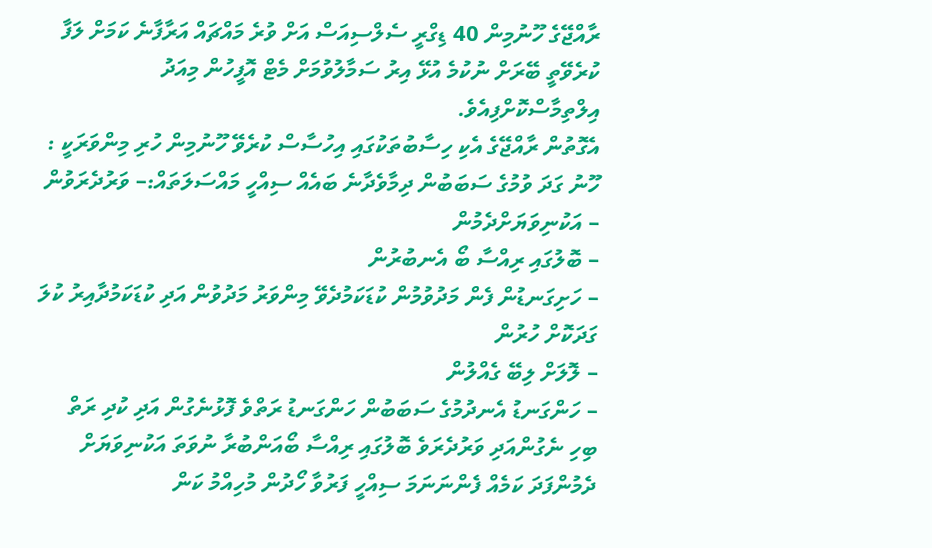ރާއްޖޭގެ ހޫނުމިން 40 ޑިގްރީ ސެލްސިއަސް އަށް ވުރެ މައްޗައް އަރާފާނެ ކަމަށް ލަފާ ކުރެވޭތީ ބޭރަށް ނުކުމެ އުޅޭ އިރު ސަމާލުވުމަށް މެޓް އޮފީހުން މިއަދު އިލްތިމާސްކޮށްފިއެވެ.
އެގޮތުން ރާއްޖޭގެ އެކި ހިސާބުތަކުގައި އިހުސާސް ކުރެވޭ ހޫނުމިން ހުރި މިންވަރަކީ :
ހޫނު ގަދަ ވުމުގެ ސަބަބުން ދިމާވެދާނެ ބައެއް ސިއްހީ މައްސަލަތައް:– ވަރުދެރަވުން
– އަކުނިވަޔަށްދެމުން
– ބޮލުގައި ރިއްސާ ބޯ އެނބުރުން
– ހަށިގަނޑުން ފެން މަދުވުމުން ކުޑަކަމުދެވޭ މިންވަރު މަދުވުން އަދި ކުޑަކަމުދާއިރު ކުލަ ގަދަކޮށް ހުރުން
– ލޮލަށް ލިބޭ ގެއްލުން
– ހަންގަނޑު އެނދުމުގެ ސަބަބުން ހަންގަނޑު ރަތްވެ ފޮޅުނެގުން އަދި ކުދި ރަތް ބިހި ނެގުންއަދި ވަރުދެރަވެ ބޮލުގައި ރިއްސާ ބޯއަންބުރާ ނުވަތަ އަކުނިވަޔަށް ދެމުންފަދަ ކަމެއް ފެންނަނަމަ ސިއްހީ ފަރުވާ ހޯދުން މުހިއްމު ކަން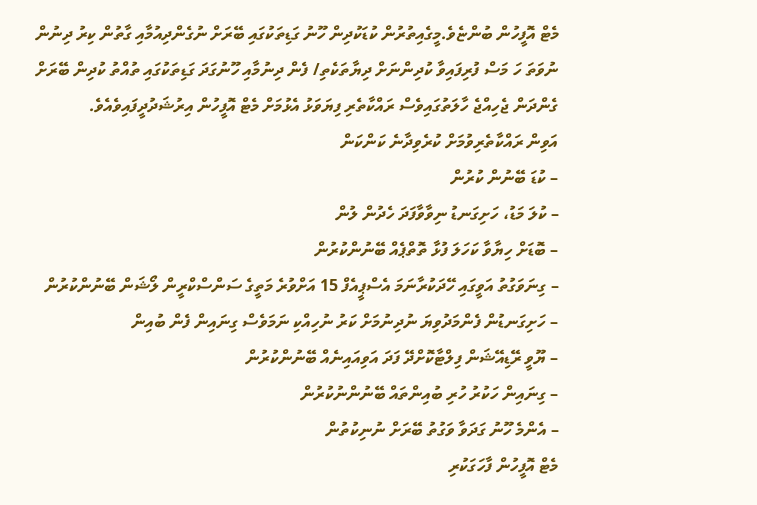މެޓް އޮފީހުން ބުންޏެވެ.މީގެއިތުރުން ކުޑަކުދިން ހޫނު ގަޑިތަކުގައި ބޭރަށް ނުގެންދިއުމާއި ގާތުން ކިރު ދިނުން ނުވަތަ ހަ މަސް ފުރިފައިވާ ކުދިންނަށް ދިޔާތަކެތި/ ފެން ދިނުމާއި ހޫނުގަދަ ގަޑިތަކުގައި ތުއްތު ކުދިން ބޭރަށް ގެންދަން ޖެހިއްޖެ ހާލަތުގައިވެސް ރައްކާތެރި ފިޔަވަޅު އެޅުމަށް މެޓް އޮފީހުން އިރުޝަދުދީފައިވެއެވެ.
އަވިން ރައްކާތެރިވުމަށް ކުރެވިދާނެ ކަންކަން
– ކުޑަ ބޭނުން ކުރުން
– ކުލަ މަޑު، ހަށިގަނޑު ނިވާވާފަދަ ހެދުން ލުން
– ބޮޑަށް ހިޔާވާ ކަހަލަ ފުޅާ ތޮތްޕެއް ބޭނުންކުރުން
– ގިނަވަގުތު އަވީގައި ހޭދަކުރާނަމަ އެސްޕީއެފް 15 އަށްވުރެ މަތީގެ ސަންސްކްރީން ލޯޝަން ބޭނުންކުރުން
– ހަށިގަނޑުން ފެންމަދުވިޔަ ނުދިނުމަށް ކަރު ނުހިއްކި ނަމަވެސް ގިނައިން ފެން ބުއިން
– ޔޫވީ ރޭޑިއޭޝަން ފިލްޓާކޮށްދޭ ފަދަ އަވިއައިނެއް ބޭނުންކުރުން
– ގިނައިން ހަކުރު ހުރި ބުއިންތައް ބޭނުންނުކުރުން
– އެންމެ ހޫނު ގަދަވާ ވަގުތު ބޭރަށް ނުނިކުތުން
މެޓް އޮފީހުން ފާހަގަކުރި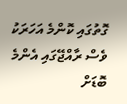ގޮތުގައި ކޮންމެ އަހަރަކު ވެސް ރާއްޖޭގައި އެންމެ ބޮޑަށް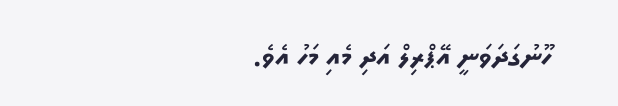ހޫނުގަދަވަނީ އޭޕްރިލް އަދި މެއި މަހު އެވެ.